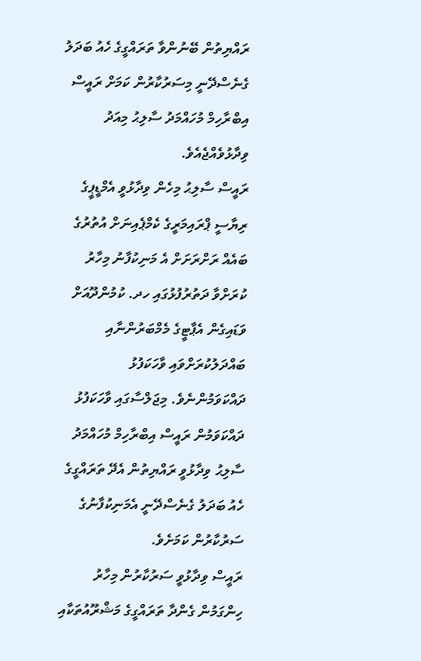ރައްޔިތުން ބޭނުންވާ ތަރައްގީގެ ހެއު ބަދަލު ގެނެސްދޭނީ މިސަރުކާރުން ކަމަށް ރައީސް އިބްރާހިމް މުހައްމަދު ސާލިޙު މިއަދު ވިދާޅުވެއްޖެއެވެ.
ރައީސް ސާލިޙު މިހެން ވިދާޅުވީ އެމްޑީޕީގެ ރިޔާސީ ޕްރައިމަރީގެ ކެމްޕެއިނަށް އުތުރުގެ ބައެއް ރަށްރަށަށް އެ މަނިކުފާނު މިހާރު ކުރަށްވާ ދަތުރުފުޅުގައި ހދ. ކުމުންދޫއަށް ވަޑައިގެން އެޕާޓީގެ މެމްބަރުންނާއި ބައްދަލުކުރަށްވައި ވާހަކަފުޅު ދައްކަވަމުންނެވެ. މިޖަލްސާގައި ވާހަކަފުޅު ދައްކަވަމުން ރައީސް އިބްރާހިމް މުހައްމަދު ސާލިޙު ވިދާޅުވީ ރައްޔިތުން އެދޭ ތަރައްގީގެ ހެއު ބަދަލު ގެނެސްދޭނީ އެމަނިކުފާނުގެ ސަރުކާރުން ކަމަށެވެ.
ރައީސް ވިދާޅުވީ ސަރުކާރުން މިހާރު ހިންގަމުން ގެންދާ ތަރައްގީގެ މަޝްރޫއުތަކާއި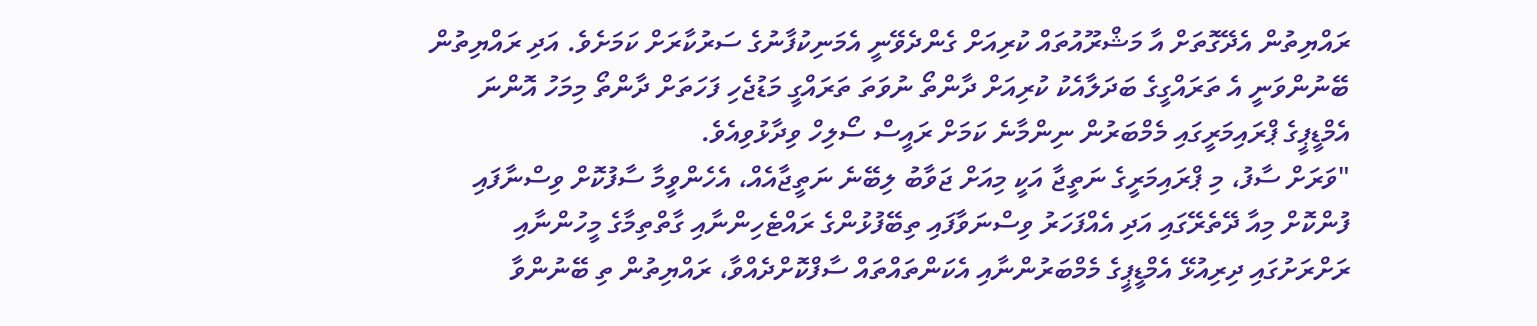ރައްޔިތުން އެދޭގޮތަށް އާ މަޝްރޫއުތައް ކުރިއަށް ގެންދެވޭނީ އެމަނިކުފާނުގެ ސަރުކާރަށް ކަމަށެވެ. އަދި ރައްޔިތުން ބޭނުންވަނީ އެ ތަރައްގީގެ ބަދަލާއެކު ކުރިއަށް ދާންތޯ ނުވަތަ ތަރައްގީ މަޑުޖެހި ފަހަތަށް ދާންތޯ މިމަހު އޮންނަ އެމްޑީޕީގެ ޕްރައިމަރީގައި މެމްބަރުން ނިންމާނެ ކަމަށް ރައީސް ސޯލިހް ވިދާޅުވިއެވެ.
"ވަރަށް ސާފު، މި ޕްރައިމަރީގެ ނަތީޖާ އަކީ މިއަށް ޖަވާބު ލިބޭނެ ނަތީޖާއެއް، އެހެންވީމާ ސާފުކޮށް ވިސްނާފައި ފުންކޮށް މިއާ ދޭތެރޭގައި އަދި އެއްފަހަރު ވިސްނަވާފައި ތިބޭފުޅުންގެ ރައްޓެހިންނާއި ގާތްތިމާގެ މީހުންނާއި ރަށްރަށުގައި ދިރިއުޅޭ އެމްޑީޕީގެ މެމްބަރުންނާއި އެކަންތައްތައް ސާފްކޮށްދެއްވާ، ރައްޔިތުން ތި ބޭނުންވާ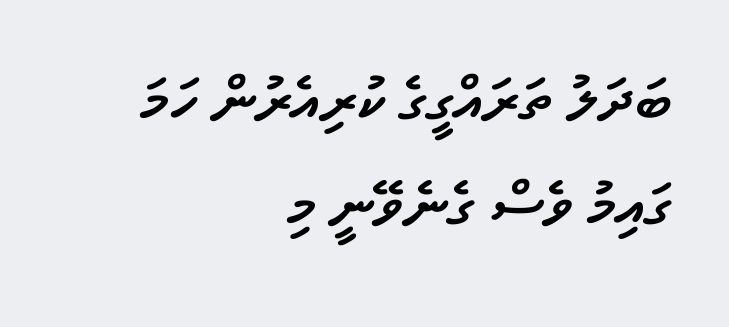ބަދަލު ތަރައްގީގެ ކުރިއެރުން ހަމަ ގައިމު ވެސް ގެނެވޭނީ މި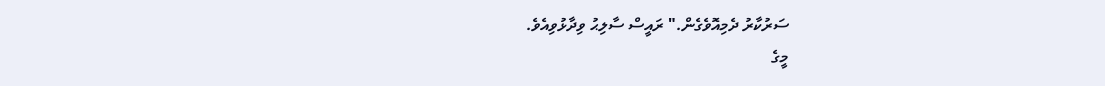ސަރުކާރު ދެމިއޮވެގެން." ރައީސް ސާލިޙު ވިދާޅުވިއެވެ.
މީގެ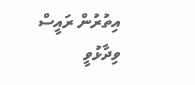އިތުރުން ރައީސް ވިދާޅުވީ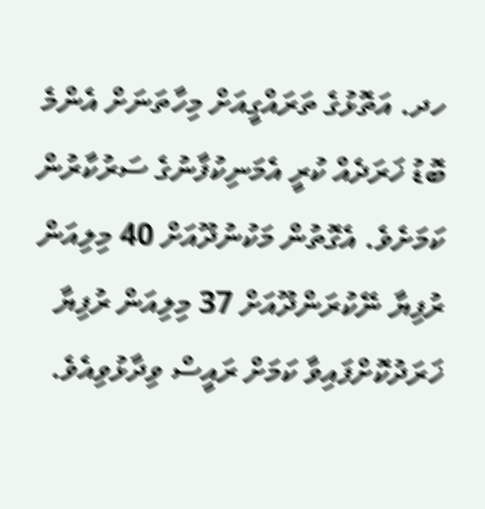ހދ. އަތޮޅުގެ ތަރައްގީއަށް މިހާތަނަށް އެންމެ ބޮޑު ޚަރަދެއް ކުރީ އެމަނިކުފާނުގެ ސަރުކާރުން ކަމަށެވެ. އެގޮތުން މަކުނުދޫއަށް 40 މިލިއަން ރުފިޔާ ނޭކުރަންދޫއަށް 37 މިލިއަން ރުފިޔާ ޚަރަދުކޮށްފައިވާ ކަމަށް ރައީސް ވިދާޅުވިއެވެ.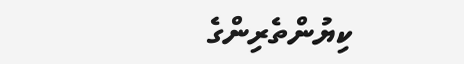ކިޔުންތެރިންގެ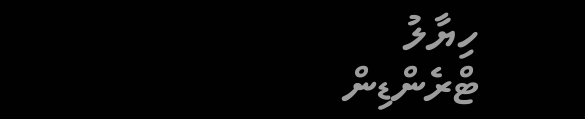ހިޔާލު
ޓްރެންޑިން